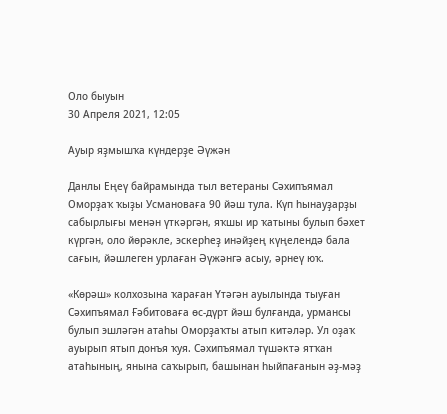Оло быуын
30 Апреля 2021, 12:05

Ауыр яҙмышҡа күндерҙе Әүжән

Данлы Еңеү байрамында тыл ветераны Сәхипъямал Оморҙаҡ ҡыҙы Усмановаға 90 йәш тула. Күп һынауҙарҙы сабырлығы менән үткәргән, яҡшы ир ҡатыны булып бәхет күргән, оло йөрәкле, эскерһеҙ инәйҙең күңелендә бала сағын, йәшлеген урлаған Әүжәнгә асыу, әрнеү юҡ.

«Көрәш» колхозына ҡараған Үтәгән ауылында тыуған Сәхипъямал Ғәбитоваға өс-дүрт йәш булғанда, урмансы булып эшләгән атаһы Оморҙаҡты атып китәләр. Ул оҙаҡ ауырып ятып донъя ҡуя. Сәхипъямал түшәктә ятҡан атаһының, янына саҡырып, башынан һыйпағанын әҙ-мәҙ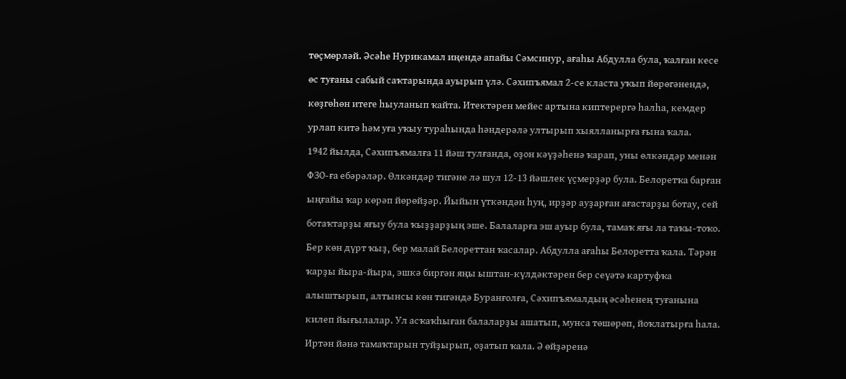төҫмөрләй. Әсәһе Нурикамал иңендә апайы Сәмсинур, ағаһы Абдулла була, ҡалған кесе өс туғаны сабый саҡтарында ауырып үлә. Сәхипъямал 2-се класта уҡып йөрөгәнендә, көҙгөһөн итеге һыуланып ҡайта. Итектәрен мейес артына киптерергә һалһа, кемдер урлап китә һәм уға уҡыу тураһында һәндерәлә ултырып хыялланырға ғына ҡала.
1942 йылда, Сәхипъямалға 11 йәш тулғанда, оҙон кәүҙәһенә ҡарап, уны өлкәндәр менән ФЗО-ға ебәрәләр. Өлкәндәр тигәне лә шул 12-13 йәшлек үҫмерҙәр була. Белоретҡа барған ыңғайы ҡар көрәп йөрөйҙәр. Йыйын үткәндән һуң, ирҙәр ауҙарған ағастарҙы ботау, сей ботаҡтарҙы яғыу була ҡыҙҙарҙың эше. Балаларға эш ауыр була, тамаҡ яғы ла таҡы-тоҡо. Бер көн дүрт ҡыҙ, бер малай Белореттан ҡасалар. Абдулла ағаһы Белоретта ҡала. Тәрән ҡарҙы йыра-йыра, эшкә биргән яңы ыштан-күлдәктәрен бер сеүәтә картуфҡа алыштырып, алтынсы көн тигәндә Буранғолға, Сәхипъямалдың әсәһенең туғанына килеп йығылалар. Ул асҡаҡһыған балаларҙы ашатып, мунса төшөрөп, йоҡлатырға һала. Иртән йәнә тамаҡтарын туйҙырып, оҙатып ҡала. Ә өйҙәренә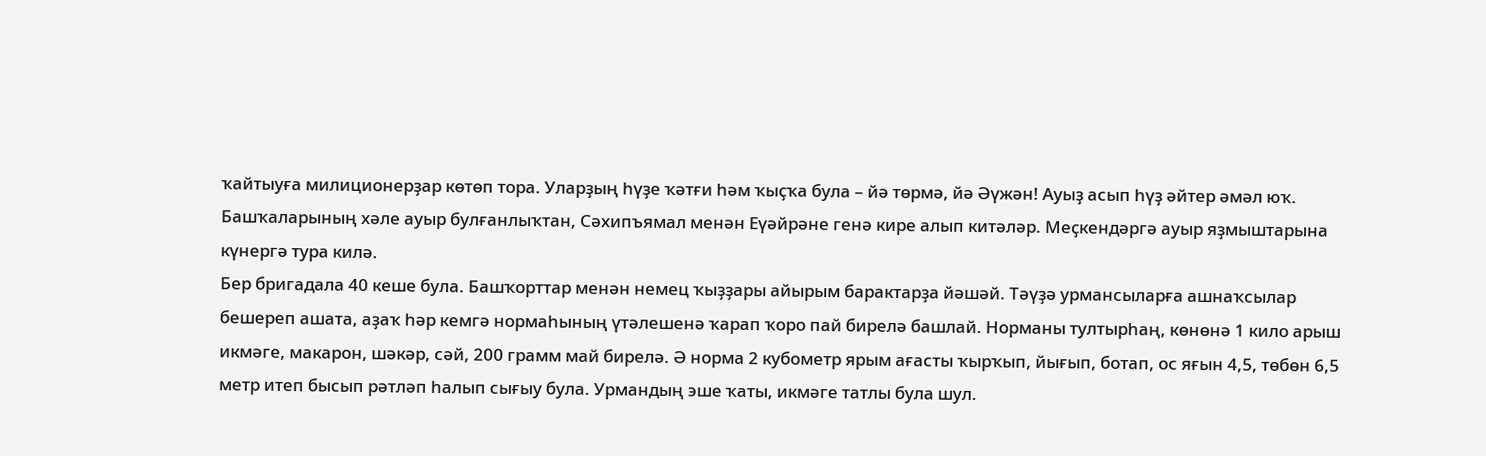ҡайтыуға милиционерҙар көтөп тора. Уларҙың һүҙе ҡәтғи һәм ҡыҫҡа була – йә төрмә, йә Әүжән! Ауыҙ асып һүҙ әйтер әмәл юҡ. Башҡаларының хәле ауыр булғанлыҡтан, Сәхипъямал менән Еүәйрәне генә кире алып китәләр. Меҫкендәргә ауыр яҙмыштарына күнергә тура килә.
Бер бригадала 40 кеше була. Башҡорттар менән немец ҡыҙҙары айырым барактарҙа йәшәй. Тәүҙә урмансыларға ашнаҡсылар бешереп ашата, аҙаҡ һәр кемгә нормаһының үтәлешенә ҡарап ҡоро пай бирелә башлай. Норманы тултырһаң, көнөнә 1 кило арыш икмәге, макарон, шәкәр, сәй, 200 грамм май бирелә. Ә норма 2 кубометр ярым ағасты ҡырҡып, йығып, ботап, ос яғын 4,5, төбөн 6,5 метр итеп бысып рәтләп һалып сығыу була. Урмандың эше ҡаты, икмәге татлы була шул.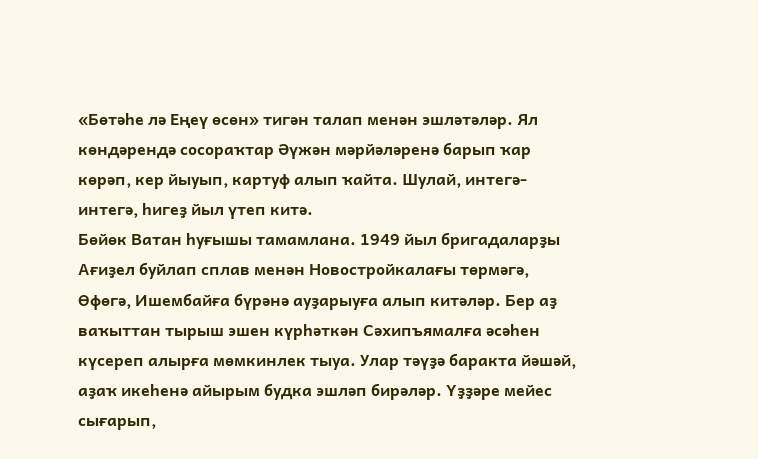«Бөтәһе лә Еңеү өсөн» тигән талап менән эшләтәләр. Ял көндәрендә сосораҡтар Әүжән мәрйәләренә барып ҡар көрәп, кер йыуып, картуф алып ҡайта. Шулай, интегә-интегә, һигеҙ йыл үтеп китә.
Бөйөк Ватан һуғышы тамамлана. 1949 йыл бригадаларҙы Ағиҙел буйлап сплав менән Новостройкалағы төрмәгә, Өфөгә, Ишембайға бүрәнә ауҙарыуға алып китәләр. Бер аҙ ваҡыттан тырыш эшен күрһәткән Сәхипъямалға әсәһен күсереп алырға мөмкинлек тыуа. Улар тәүҙә баракта йәшәй, аҙаҡ икеһенә айырым будка эшләп бирәләр. Үҙҙәре мейес сығарып,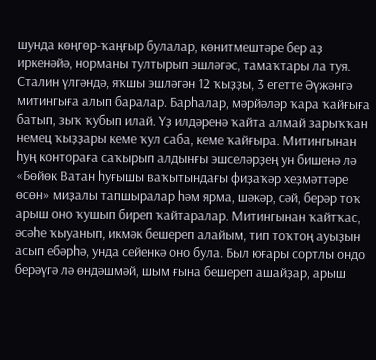шунда көңгөр-ҡаңғыр булалар, көнитмештәре бер аҙ иркенәйә, норманы тултырып эшләгәс, тамаҡтары ла туя.
Сталин үлгәндә, яҡшы эшләгән 12 ҡыҙҙы, 3 егетте Әүжәнгә митингыға алып баралар. Барһалар, мәрйәләр ҡара ҡайғыға батып, зыҡ ҡубып илай. Үҙ илдәренә ҡайта алмай зарыҡҡан немец ҡыҙҙары кеме ҡул саба, кеме ҡайғыра. Митингынан һуң контораға саҡырып алдынғы эшселәрҙең ун бишенә лә «Бөйөк Ватан һуғышы ваҡытындағы фиҙаҡәр хеҙмәттәре өсөн» миҙалы тапшыралар һәм ярма, шәкәр, сәй, берәр тоҡ арыш оно ҡушып биреп ҡайтаралар. Митингынан ҡайтҡас, әсәһе ҡыуанып, икмәк бешереп алайым, тип тоҡтоң ауыҙын асып ебәрһә, унда сейенкә оно була. Был юғары сортлы ондо берәүгә лә өндәшмәй, шым ғына бешереп ашайҙар, арыш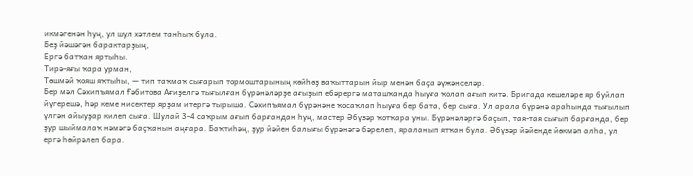икмәгенән һуң, ул шул хәтлем танһыҡ була.
Беҙ йәшәгән барактарҙың,
Ергә батҡан яртыһы.
Тирә-яғы ҡара урман,
Төшмәй ҡояш яҡтыһы, — тип таҡмаҡ сығарып тормоштарының көйһөҙ ваҡыттарын йыр менән баҫа әүжәнселәр.
Бер мәл Сәхипъямал Ғәбитова Ағиҙелгә тығылған бүрәнәләрҙе ағыҙып ебәрергә маташҡанда һыуға ҡолап ағып китә. Бригада кешеләре яр буйлап йүгерешә, һәр кеме нисектер ярҙам итергә тырыша. Сәхипъямал бүрәнәне ҡосаҡлап һыуға бер бата, бер сыға. Ул арала бүрәнә араһында тығылып үлгән айыуҙар килеп сыға. Шулай 3-4 саҡрым ағып барғандан һуң, мастер Әбүзәр ҡотҡара уны. Бүрәнәләргә баҫып, тая-тая сығып барғанда, бер ҙур шыймалаҡ нәмәгә баҫҡанын аңғара. Баҡтиһәң, ҙур йәйен балығы бүрәнәгә бәрелеп, яраланып ятҡан була. Әбүзәр йәйенде йөкмәп алһа, ул ергә һөйрәлеп бара.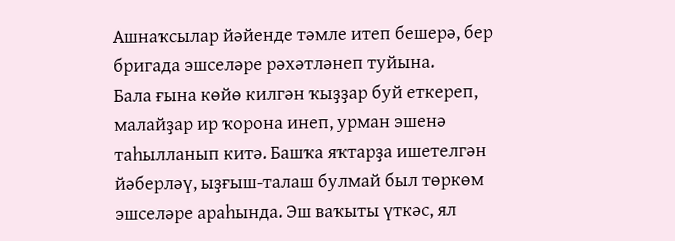Ашнаҡсылар йәйенде тәмле итеп бешерә, бер бригада эшселәре рәхәтләнеп туйына.
Бала ғына көйө килгән ҡыҙҙар буй еткереп, малайҙар ир ҡорона инеп, урман эшенә таһылланып китә. Башҡа яҡтарҙа ишетелгән йәберләү, ыҙғыш-талаш булмай был төркөм эшселәре араһында. Эш ваҡыты үткәс, ял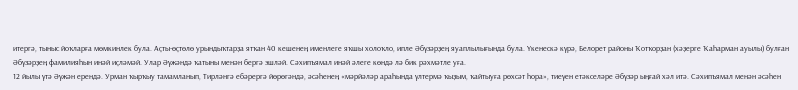итергә, тыныс йоҡларға мөмкинлек була. Аҫты-өҫтөлө урындыҡтарҙа ятҡан 40 кешенең именлеге яҡшы холоҡло, ипле Әбүзәрҙең яуаплылығында була. Үкенескә күрә, Белорет районы Ҡотҡорҙан (хәҙерге Ҡаһарман ауылы) булған Әбүзәрҙең фамилияһын инәй иҫләмәй. Улар Әүжәндә ҡатыны менән бергә эшләй. Сәхипъямал инәй әлеге көндә лә бик рәхмәтле уға.
12 йылы үтә Әүжән ерендә. Урман ҡырҡыу тамамланып, Тирләнгә ебәрергә йөрөгәндә, әсәһенең «мәрйәләр араһында үлтермә ҡыҙым, ҡайтыуға рөхсәт һора», тиеүен етәкселәре Әбүзәр ыңғай хәл итә. Сәхипъямал менән әсәһен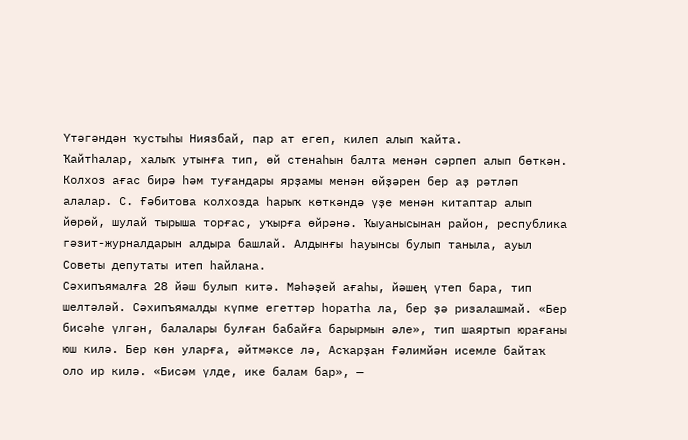Үтәгәндән ҡустыһы Ниязбай, пар ат егеп, килеп алып ҡайта.
Ҡайтһалар, халыҡ утынға тип, өй стенаһын балта менән сәрпеп алып бөткән. Колхоз ағас бирә һәм туғандары ярҙамы менән өйҙәрен бер аҙ рәтләп алалар. С. Ғәбитова колхозда һарыҡ көткәндә үҙе менән китаптар алып йөрөй, шулай тырыша торғас, уҡырға өйрәнә. Ҡыуанысынан район, республика гәзит-журналдарын алдыра башлай. Алдынғы һауынсы булып таныла, ауыл Советы депутаты итеп һайлана.
Сәхипъямалға 28 йәш булып китә. Мәһәҙей ағаһы, йәшең үтеп бара, тип шелтәләй. Сәхипъямалды күпме егеттәр һоратһа ла, бер ҙә ризалашмай. «Бер бисәһе үлгән, балалары булған бабайға барырмын әле», тип шаяртып юрағаны юш килә. Бер көн уларға, әйтмәксе лә, Асҡарҙан Ғәлимйән исемле байтаҡ оло ир килә. «Бисәм үлде, ике балам бар», —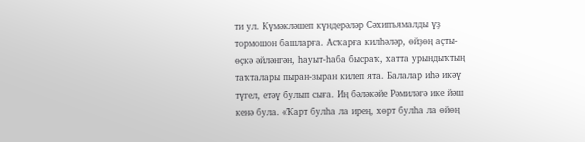ти ул. Күмәкләшеп күндерәләр Сәхипъямалды үҙ тормошон башларға. Асҡарға килһәләр, өйҙөң аҫты-өҫкә әйләнгән, һауыт-һаба бысраҡ, хатта урындыҡтың таҡталары пыран-зыран килеп ята. Балалар иһә икәү түгел, етәү булып сыға. Иң бәләкәйе Рәмиләгә ике йәш кенә була. «Ҡарт булһа ла ирең, хөрт булһа ла өйөң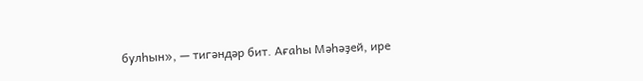булһын», — тигәндәр бит. Ағаһы Мәһәҙей, ире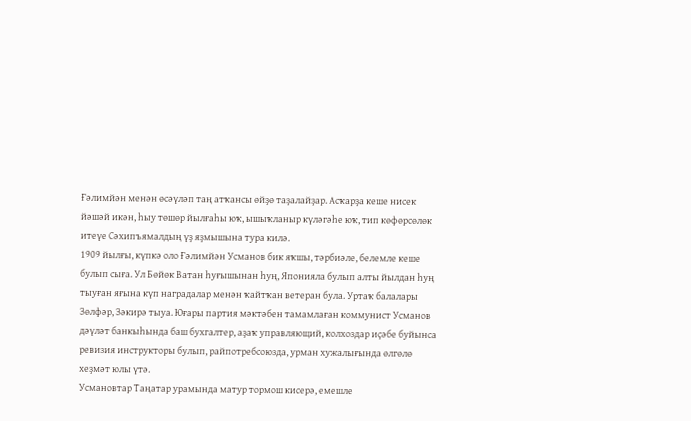Ғәлимйән менән өсәүләп таң атҡансы өйҙө таҙалайҙар. Асҡарҙа кеше нисек йәшәй икән, һыу төшөр йылғаһы юҡ, ышыҡланыр күләгәһе юҡ, тип көфөрсөлөк итеүе Сәхипъямалдың үҙ яҙмышына тура килә.
1909 йылғы, күпкә оло Ғәлимйән Усманов бик яҡшы, тәрбиәле, белемле кеше булып сыға. Ул Бөйөк Ватан һуғышынан һуң, Японияла булып алты йылдан һуң тыуған яғына күп наградалар менән ҡайтҡан ветеран була. Уртаҡ балалары Зөлфәр, Зәкирә тыуа. Юғары партия мәктәбен тамамлаған коммунист Усманов дәүләт банкыһында баш бухгалтер, аҙаҡ управляющий, колхоздар иҫәбе буйынса ревизия инструкторы булып, райпотребсоюзда, урман хужалығында өлгөлө хеҙмәт юлы үтә.
Усмановтар Таңатар урамында матур тормош кисерә, емешле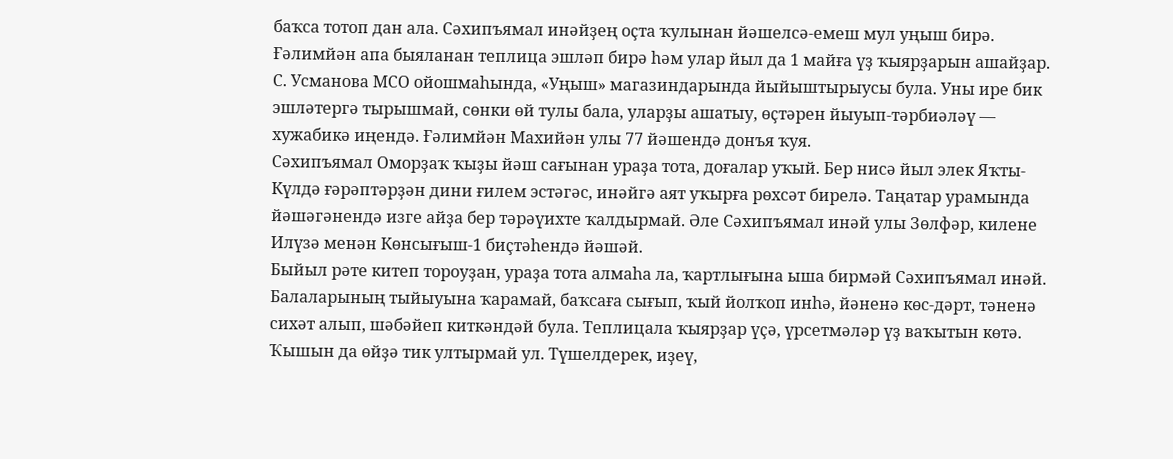баҡса тотоп дан ала. Сәхипъямал инәйҙең оҫта ҡулынан йәшелсә-емеш мул уңыш бирә. Ғәлимйән апа быяланан теплица эшләп бирә һәм улар йыл да 1 майға үҙ ҡыярҙарын ашайҙар. С. Усманова МСО ойошмаһында, «Уңыш» магазиндарында йыйыштырыусы була. Уны ире бик эшләтергә тырышмай, сөнки өй тулы бала, уларҙы ашатыу, өҫтәрен йыуып-тәрбиәләү — хужабикә иңендә. Ғәлимйән Махийән улы 77 йәшендә донъя ҡуя.
Сәхипъямал Оморҙаҡ ҡыҙы йәш сағынан ураҙа тота, доғалар уҡый. Бер нисә йыл элек Яҡты-Күлдә ғәрәптәрҙән дини ғилем эстәгәс, инәйгә аят уҡырға рөхсәт бирелә. Таңатар урамында йәшәгәнендә изге айҙа бер тәрәүихте ҡалдырмай. Әле Сәхипъямал инәй улы Зөлфәр, килене Илүзә менән Көнсығыш-1 биҫтәһендә йәшәй.
Быйыл рәте китеп тороуҙан, ураҙа тота алмаһа ла, ҡартлығына ыша бирмәй Сәхипъямал инәй. Балаларының тыйыуына ҡарамай, баҡсаға сығып, ҡый йолҡоп инһә, йәненә көс-дәрт, тәненә сихәт алып, шәбәйеп киткәндәй була. Теплицала ҡыярҙар үҫә, үрсетмәләр үҙ ваҡытын көтә. Ҡышын да өйҙә тик ултырмай ул. Түшелдерек, иҙеү,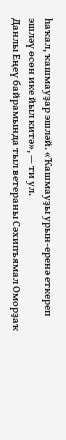һаҡал, ҡашмауҙар эшләй. «Ҡашмауҙы урын-еренә еткереп эшләү өсөн ике йыл китә», — ти ул.
Данлы Еңеү байрамында тыл ветераны Сәхипъямал Оморҙаҡ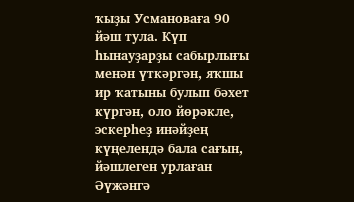ҡыҙы Усмановаға 90 йәш тула. Күп һынауҙарҙы сабырлығы менән үткәргән, яҡшы ир ҡатыны булып бәхет күргән, оло йөрәкле, эскерһеҙ инәйҙең күңелендә бала сағын, йәшлеген урлаған Әүжәнгә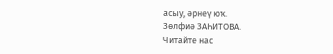асыу, әрнеү юҡ.
Зөлфиә ЗАҺИТОВА.
Читайте нас